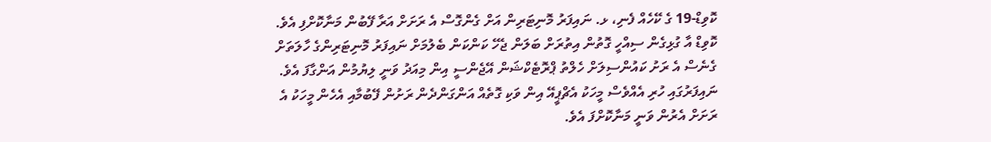ކޮވިޑް-19 ގެ ކޭހެއް ފެނި، ޅ. ނައިފަރު މޮނިޓަރިން އަށް ގެންގޮސް އެ ރަށަށް އަރާ ފޭބުން މަނާކޮށްފި އެވެ.
ކޮވިޑް އާ ގުޅިގެން ސިއްހީ ގޮތުން އިތުރަށް ބަލަން ޖެހޭ ކަންކަން ބެލުމަށް ނައިފަރު މޮނިޓަރިންގެ ހާލަތަށް ގެނެސް އެ ރަށު ކައުންސިލަށް ހެލްތު ޕްރޮޓެކްޝަން އޭޖެންސީ އިން މިއަދު ވަނީ ލިޔުމުން އަންގާފަ އެވެ. ނައިފަރުގައި ހުރި އެއްވެސް މީހަކު އެޗްޕީއޭ އިން ވަކި ގޮތެއް އަންގަންދެން ރަށުން ފޭބުމާއި އެހެން މީހަކު އެ ރަށަށް އެރުން ވަނީ މަނާކޮށްފަ އެވެ.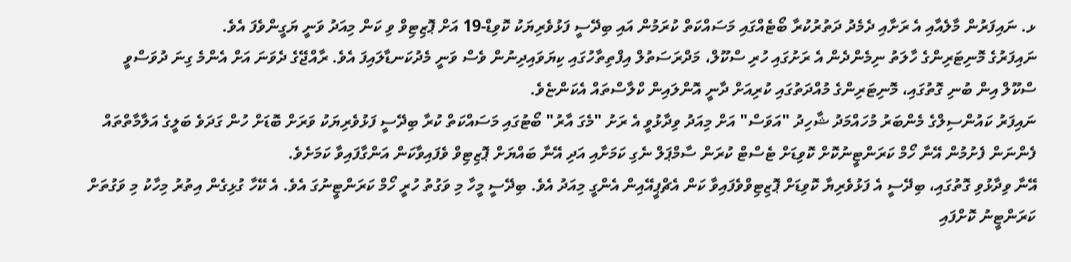ޅ. ނައިފަރުން މާލެއާއި އެ ރަށާއި ދެމެދު ދަތުރުކުރާ ބޯޓެއްގައި މަސައްކަތް ކުރަމުން އައި ބިދޭސީ ފަޅުވެރިޔަކު ކޮވިޑް-19 އަށް ޕޮޒިޓިވް ވި ކަން މިއަދު ވަނީ ޔަގީންވެފަ އެވެ.
ނައިފަރުގެ މޮނިޓަރިންގެ ހާލަތު ނިމެންދެން އެ ރަށުގައި ހުރި ސްކޫލް، މަދްރަސަތުލް އިފްތިތާހުގައި ކިޔަވައިދިނުން ވެސް ވަނީ މެދުކަނޑާލައިފަ އެވެ. ރާއްޖޭގެ ދެވަނަ އަށް އެންމެ ގިނަ ދުވަސްވީ ސްކޫލް އިން ބުނި ގޮތުގައި، މޮނިޓަރިންގެ މުއްދަތުގައި ކުރިއަށް ދާނީ އޮންލައިން ކްލާސްތައް އެކަންޏެވެ.
ނައިފަރު ކައުންސިލްގެ މެންބަރު މުހައްމަދު ޝާހިދު "އަވަސް" އަށް މިއަދު ވިދާޅުވީ އެ ރަށު "މެގަ އާރު" ބޯޓުގައި މަސައްކަތް ކުރާ ބިދޭސީ ފަޅުވެރިޔަކު ވަރަށް ބޮޑަށް ހުން ގަދަވެ ބަލީގެ އަލާމާތްތައް ފެންނަން ފެށުމުން އޭނާ ހޯމް ކަރަންޓީނުކޮށް ކޮވިޑަށް ޓެސްޓް ކުރަން ސާމްޕަލް ނެގި ކަމަށާއި އަދި އޭނާ ބައްޔަށް ޕޮޒިޓިވް ވެފައިވާކަން އަންގާފައިވާ ކަމަށެވެ.
އޭނާ ވިދާޅުވި ގޮތުގައި، ބިދޭސީ އެ ފަޅުވެރިޔާ ކޮވިޑަށް ޕޮޒިޓިވްވެފައިވާ ކަން އެޗްޕީއޭއިން އެންގީ މިއަދު އެވެ. ބިދޭސީ މީހާ މި ވަގުތު ހުރީ ހޯމް ކަރަންޓީނުގަ އެވެ. އެ ކޭހާ ގުޅިގެން އިތުރު މިހާކު މި ވަގުތަށް ކަރަންޓީނު ކޮށްފައި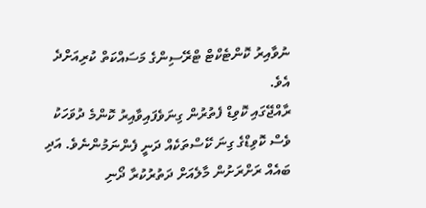ނުވާއިރު ކޮންޓެކްޓް ޓްރޭސިންގެ މަސައްކަތް ކުރިއަށްދެ އެވެ.
ރާއްޖޭގައި ކޮވިޑް ފެތުރުން ގިނަވެފައިވާއިރު ކޮންމެ ދުވަހަކު ވެސް ކޮވިޑްގެ ގިނަ ކޭސްތަކެއް ދަނީ ފެންނަމުންނެވެ. އަދި ބައެއް ރަށްރަށުން މާލެއަށް ދަތުރުކުރާ ދޯނި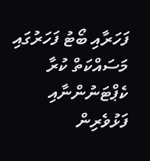ފަހަރާއި ބޯޓު ފަހަރުގައި މަސައްކަތް ކުރާ ކެޕްޓަނުންނާއި ފަޅުވެރިން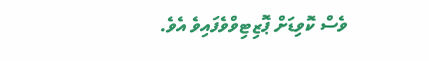ވެސް ކޮވިޑަށް ޕޮޒިޓިވްވެފައިވެ އެވެ.